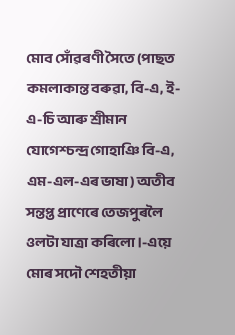মোব সোঁৱৰণী সৈতে (পাছত কমলাকান্ত বৰুৱা, বি-এ, ই-এ-চি আৰু শ্ৰীমান যোগেশ্চন্দ্ৰ গোহাঞি বি-এ, এম-এল-এৰ ভাষা) অতীব সন্তপ্ত প্ৰাণেৰে তেজপুৰলৈ ওলটা যাত্ৰা কৰিলো।-এয়ে মোৰ সদৌ শেহতীয়া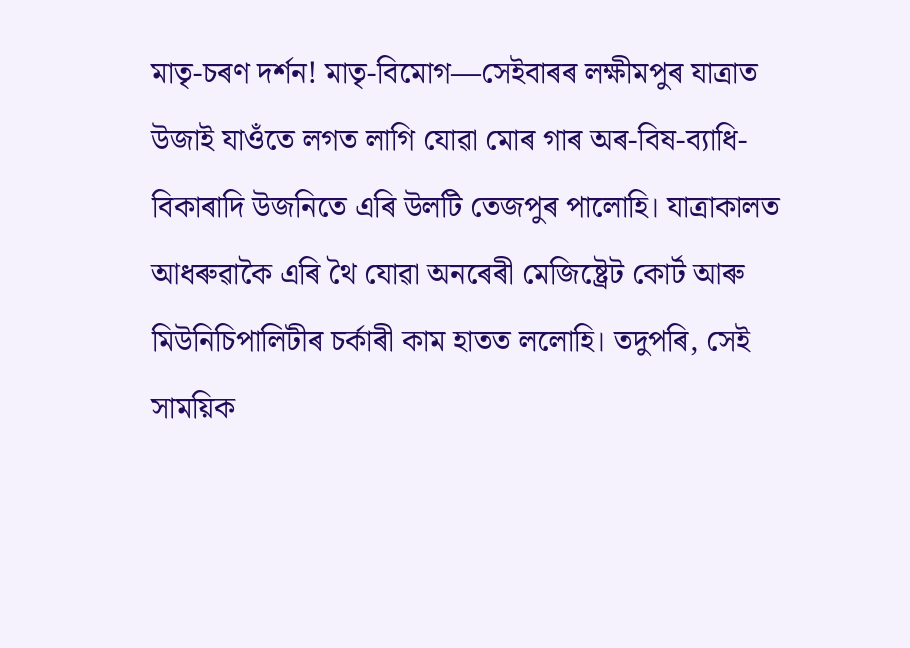মাতৃ-চৰণ দৰ্শন! মাতৃ-বিমোগ—সেইবাৰৰ লক্ষীমপুৰ যাত্ৰাত উজাই যাওঁতে লগত লাগি যোৱা মোৰ গাৰ অৰ-বিষ-ব্যাধি-বিকাৰাদি উজনিতে এৰি উলটি তেজপুৰ পালোহি। যাত্ৰাকালত আধৰুৱাকৈ এৰি থৈ যোৱা অনৰেৰী মেজিষ্ট্ৰেট কোৰ্ট আৰু মিউনিচিপালিটীৰ চৰ্কাৰী কাম হাতত ললোহি। তদুপৰি, সেই সাময়িক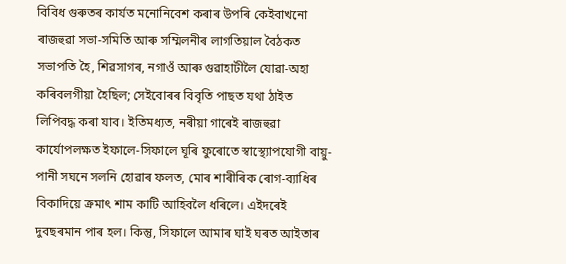বিবিধ গুৰুতৰ কাৰ্যত মনোনিবেশ কৰাৰ উপৰি কেইবাখনো ৰাজহুৱা সভা-সমিতি আৰু সম্মিলনীৰ লাগতিয়াল বৈঠকত সভাপতি হৈ, শিৱসাগৰ, নগাওঁ আৰু গুৱাহাটীলৈ যোৱা-অহা কৰিবলগীয়া হৈছিল; সেইবোৰৰ বিবৃতি পাছত যথা ঠাইত লিপিবদ্ধ কৰা যাব। ইতিমধ্যত, নৰীয়া গাৰেই ৰাজহুৱা কাৰ্যোপলক্ষত ইফালে-সিফালে ঘূৰি ফুৰোতে স্বাস্থ্যোপযোগী বায়ু-পানী সঘনে সলনি হোৱাৰ ফলত, মোৰ শাৰীৰিক ৰোগ-ব্যাধিৰ বিকাদিয়ে ক্ৰমাৎ শাম কাটি আহিবলৈ ধৰিলে। এইদৰেই দুবছৰমান পাৰ হল। কিন্তু, সিফালে আমাৰ ঘাই ঘৰত আইতাৰ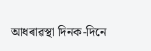আধৰাৱস্থা দিনক-দিনে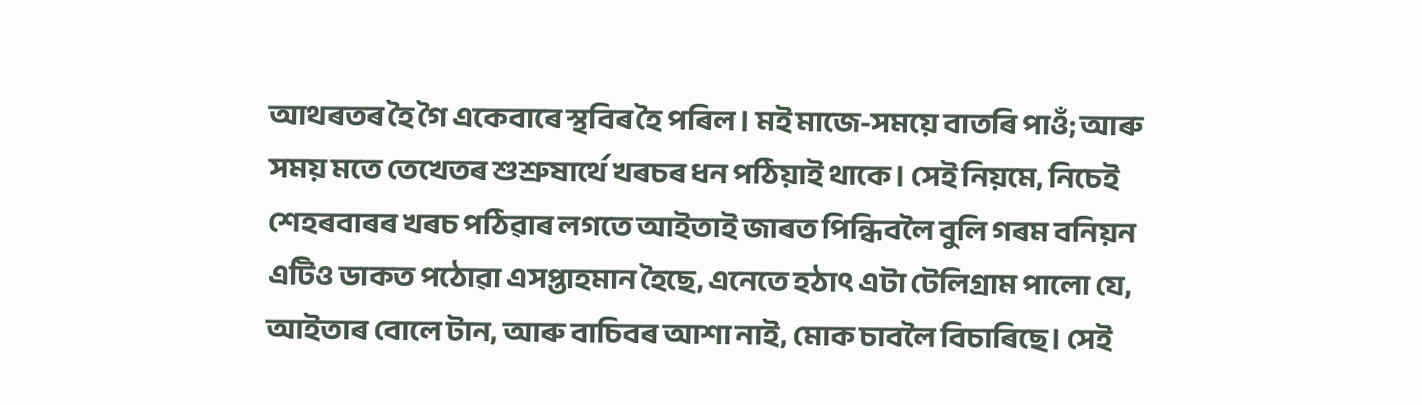আথৰতৰ হৈ গৈ একেবাৰে স্থবিৰ হৈ পৰিল। মই মাজে-সময়ে বাতৰি পাওঁ; আৰু সময় মতে তেখেতৰ শুশ্ৰুষাৰ্থে খৰচৰ ধন পঠিয়াই থাকে। সেই নিয়মে, নিচেই শেহৰবাৰৰ খৰচ পঠিৱাৰ লগতে আইতাই জাৰত পিন্ধিবলৈ বুলি গৰম বনিয়ন এটিও ডাকত পঠোৱা এসপ্তাহমান হৈছে, এনেতে হঠাৎ এটা টেলিগ্ৰাম পালো যে, আইতাৰ বোলে টান, আৰু বাচিবৰ আশা নাই, মোক চাবলৈ বিচাৰিছে। সেই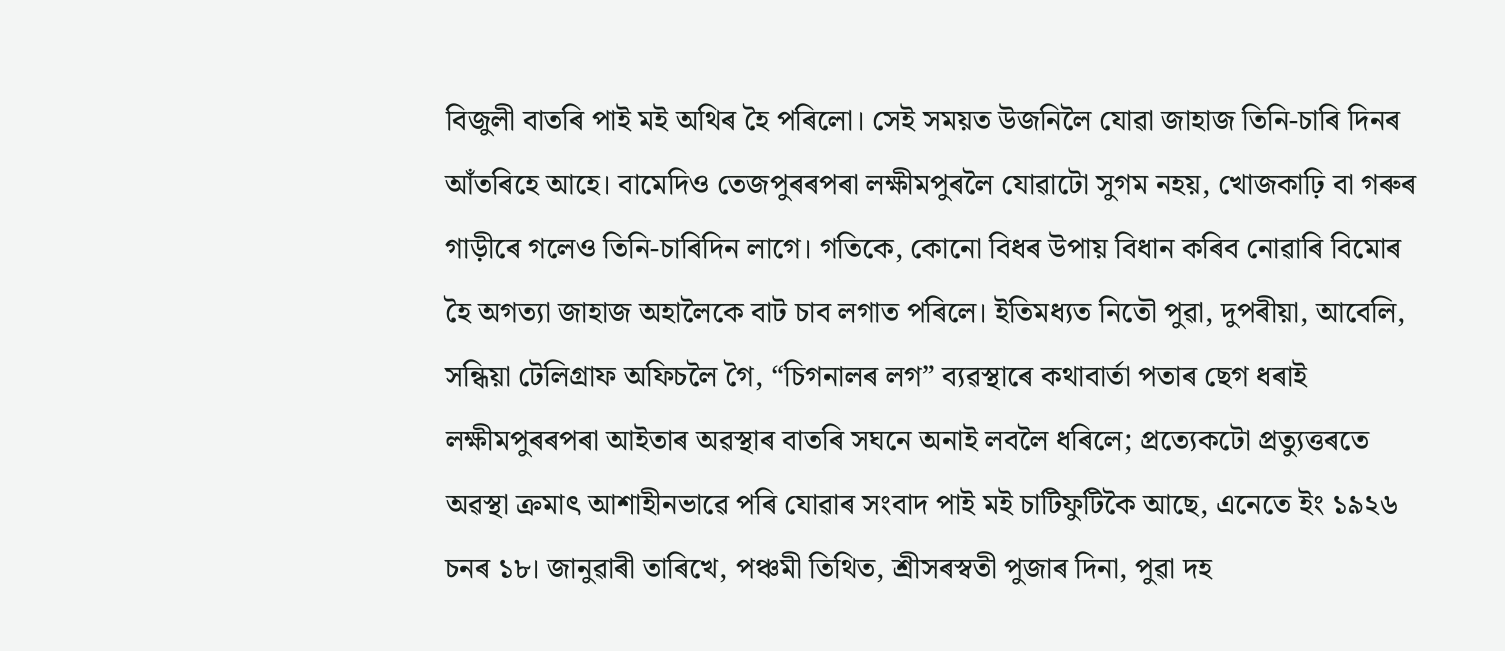বিজুলী বাতৰি পাই মই অথিৰ হৈ পৰিলো। সেই সময়ত উজনিলৈ যোৱা জাহাজ তিনি-চাৰি দিনৰ আঁতৰিহে আহে। বামেদিও তেজপুৰৰপৰা লক্ষীমপুৰলৈ যোৱাটো সুগম নহয়, খোজকাঢ়ি বা গৰুৰ গাড়ীৰে গলেও তিনি-চাৰিদিন লাগে। গতিকে, কোনো বিধৰ উপায় বিধান কৰিব নোৱাৰি বিমোৰ হৈ অগত্যা জাহাজ অহালৈকে বাট চাব লগাত পৰিলে। ইতিমধ্যত নিতৌ পুৱা, দুপৰীয়া, আবেলি, সন্ধিয়া টেলিগ্ৰাফ অফিচলৈ গৈ, “চিগনালৰ লগ” ব্যৱস্থাৰে কথাবাৰ্তা পতাৰ ছেগ ধৰাই লক্ষীমপুৰৰপৰা আইতাৰ অৱস্থাৰ বাতৰি সঘনে অনাই লবলৈ ধৰিলে; প্ৰত্যেকটো প্ৰত্যুত্তৰতে অৱস্থা ক্ৰমাৎ আশাহীনভাৱে পৰি যোৱাৰ সংবাদ পাই মই চাটিফুটিকৈ আছে, এনেতে ইং ১৯২৬ চনৰ ১৮। জানুৱাৰী তাৰিখে, পঞ্চমী তিথিত, শ্ৰীসৰস্বতী পুজাৰ দিনা, পুৱা দহ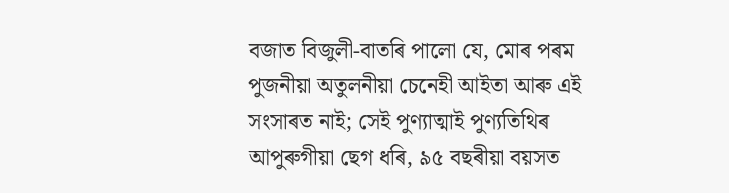বজাত বিজুলী-বাতৰি পালো যে, মোৰ পৰম পুজনীয়া অতুলনীয়া চেনেহী আইতা আৰু এই সংসাৰত নাই; সেই পুণ্যাত্মাই পুণ্যতিথিৰ আপুৰুগীয়া ছেগ ধৰি, ৯৫ বছৰীয়া বয়সত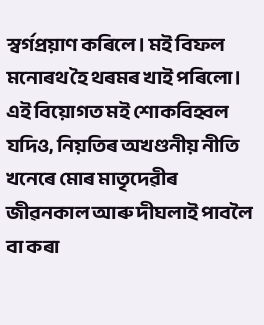স্বৰ্গপ্ৰয়াণ কৰিলে। মই বিফল মনোৰথ হৈ থৰমৰ খাই পৰিলো। এই বিয়োগত মই শোকবিহ্বল যদিও, নিয়তিৰ অখণ্ডনীয় নীতি খনেৰে মোৰ মাতৃদেৱীৰ জীৱনকাল আৰু দীঘলাই পাবলৈ বা কৰা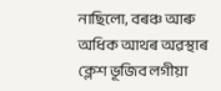নাছিলো, বৰঞ্চ আৰু অধিক আথৰ অৱস্থাৰ ক্লেশ ভূজিব লগীয়া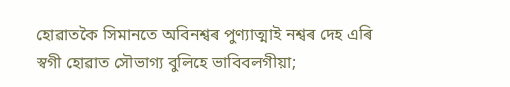হোৱাতকৈ সিমানতে অবিনশ্বৰ পুণ্যাত্মাই নশ্বৰ দেহ এৰি স্বগী হোৱাত সৌভাগ্য বুলিহে ভাবিবলগীয়া;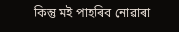কিন্তু মই পাহৰিব নোৱাৰা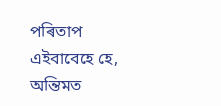পৰিতাপ এইবাবেহে হে, অন্তিমত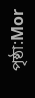পৃষ্ঠা:Mor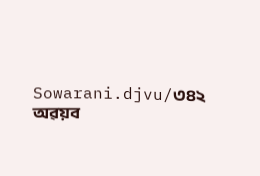Sowarani.djvu/৩৪২
অৱয়ব